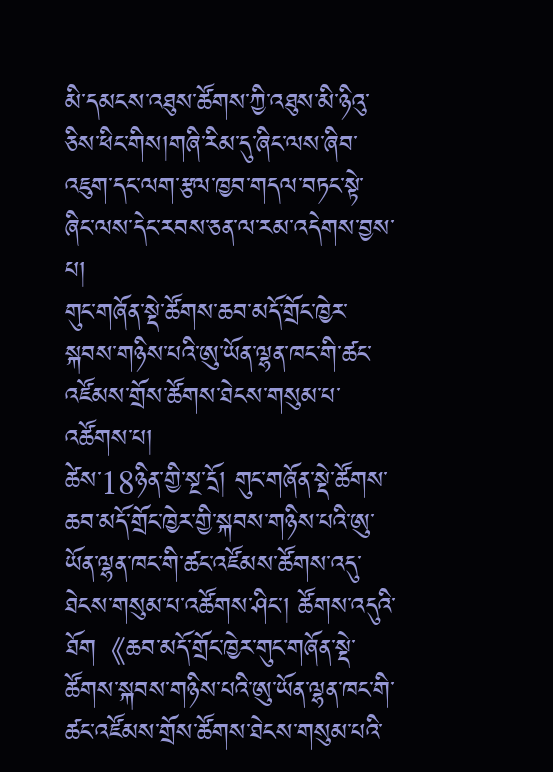མི་དམངས་འཐུས་ཚོགས་ཀྱི་འཐུས་མི་ཉིའུ་ཅིས་ཕིང་གིས།གཞི་རིམ་དུ་ཞིང་ལས་ཞིབ་འཇུག་དང་ལག་རྩལ་ཁྱབ་གདལ་བཏང་སྟེ་ ཞིང་ལས་དེང་རབས་ཅན་ལ་རམ་འདེགས་བྱས་པ།
གུང་གཞོན་སྡེ་ཚོགས་ཆབ་མདོ་གྲོང་ཁྱེར་སྐབས་གཉིས་པའི་ཨུ་ཡོན་ལྷན་ཁང་གི་ཚང་འཛོམས་གྲོས་ཚོགས་ཐེངས་གསུམ་པ་འཚོགས་པ།
ཚེས་18ཉིན་གྱི་སྔ་དྲོ། གུང་གཞོན་སྡེ་ཚོགས་ཆབ་མདོ་གྲོང་ཁྱེར་གྱི་སྐབས་གཉིས་པའི་ཨུ་ཡོན་ལྷན་ཁང་གི་ཚང་འཛོམས་ཚོགས་འདུ་ཐེངས་གསུམ་པ་འཚོགས་ཤིང་། ཚོགས་འདུའི་ཐོག《ཆབ་མདོ་གྲོང་ཁྱེར་གུང་གཞོན་སྡེ་ཚོགས་སྐབས་གཉིས་པའི་ཨུ་ཡོན་ལྷན་ཁང་གི་ཚང་འཛོམས་གྲོས་ཚོགས་ཐེངས་གསུམ་པའི་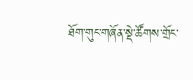ཐོག་གུང་གཞོན་སྡེ་ཚོགས་གྲོང་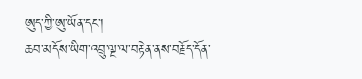ཨུད་ཀྱི་ཨུ་ཡོན་དང་།
ཆབ་མདོས་ཡིག་འབྲུ་ལྔ་ལ་བརྟེན་ནས་བརྗོད་དོན་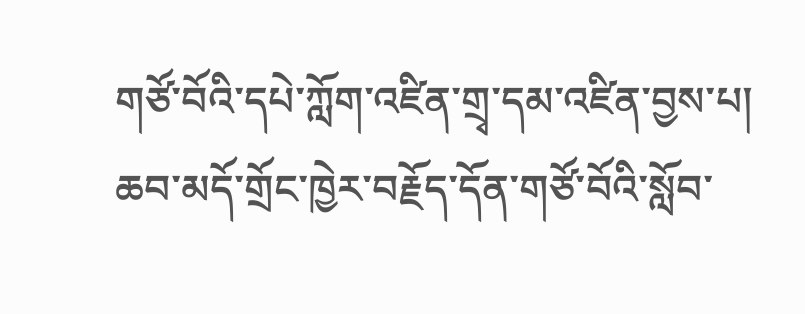གཙོ་བོའི་དཔེ་ཀློག་འཛིན་གྲྭ་དམ་འཛིན་བྱས་པ།
ཆབ་མདོ་གྲོང་ཁྱེར་བརྗོད་དོན་གཙོ་བོའི་སློབ་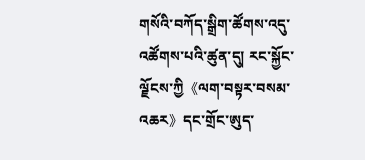གསོའི་བཀོད་སྒྲིག་ཚོགས་འདུ་འཚོགས་པའི་ཚུན་དུ། རང་སྐྱོང་ལྗོངས་ཀྱི《ལག་བསྟར་བསམ་འཆར》དང་གྲོང་ཨུད་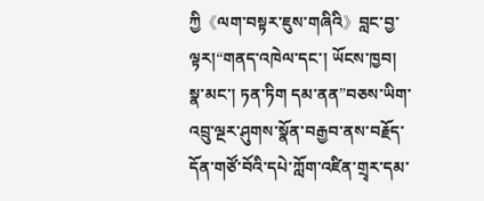ཀྱི《ལག་བསྟར་ཇུས་གཞིའི》བླང་བྱ་ལྟར།“གནད་འཁེལ་དང་། ཡོངས་ཁྱབ། སྣ་མང་། ཏན་ཏིག དམ་ནན”བཅས་ཡིག་འབྲུ་ལྔར་ཤུགས་སྣོན་བརྒྱབ་ནས་བརྗོད་དོན་གཙོ་བོའི་དཔེ་ཀློག་འཛིན་གྲྭར་དམ་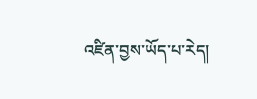འཛིན་བྱས་ཡོད་པ་རེད།